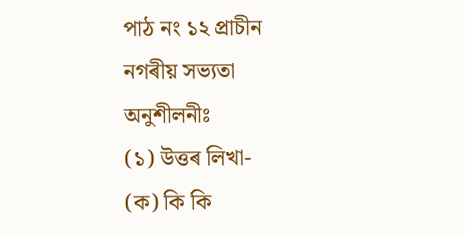পাঠ নং ১২ প্ৰাচীন নগৰীয় সভ্যতা
অনুশীলনীঃ
(১) উত্তৰ লিখা-
(ক) কি কি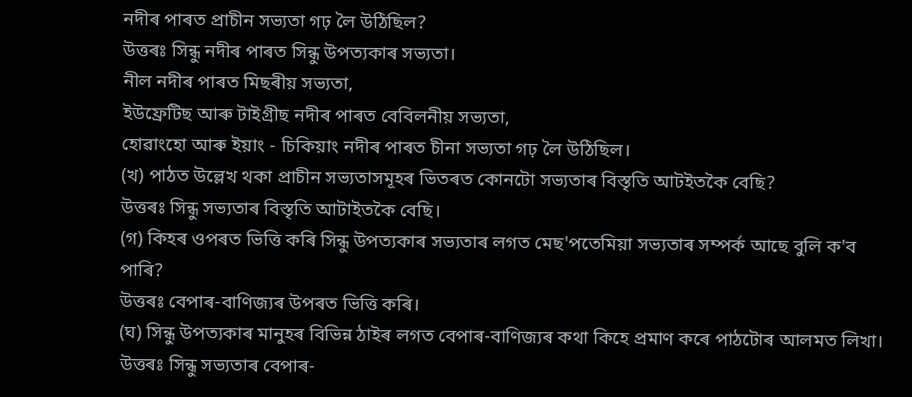নদীৰ পাৰত প্ৰাচীন সভ্যতা গঢ় লৈ উঠিছিল?
উত্তৰঃ সিন্ধু নদীৰ পাৰত সিন্ধু উপত্যকাৰ সভ্যতা।
নীল নদীৰ পাৰত মিছৰীয় সভ্যতা,
ইউফ্ৰেটিছ আৰু টাইগ্ৰীছ নদীৰ পাৰত বেবিলনীয় সভ্যতা,
হোৱাংহো আৰু ইয়াং - চিকিয়াং নদীৰ পাৰত চীনা সভ্যতা গঢ় লৈ উঠিছিল।
(খ) পাঠত উল্লেখ থকা প্ৰাচীন সভ্যতাসমূহৰ ভিতৰত কোনটো সভ্যতাৰ বিস্তৃতি আটইতকৈ বেছি?
উত্তৰঃ সিন্ধু সভ্যতাৰ বিস্তৃতি আটাইতকৈ বেছি।
(গ) কিহৰ ওপৰত ভিত্তি কৰি সিন্ধু উপত্যকাৰ সভ্যতাৰ লগত মেছ'পতেমিয়া সভ্যতাৰ সম্পৰ্ক আছে বুলি ক'ব পাৰি?
উত্তৰঃ বেপাৰ-বাণিজ্যৰ উপৰত ভিত্তি কৰি।
(ঘ) সিন্ধু উপত্যকাৰ মানুহৰ বিভিন্ন ঠাইৰ লগত বেপাৰ-বাণিজ্যৰ কথা কিহে প্ৰমাণ কৰে পাঠটোৰ আলমত লিখা।
উত্তৰঃ সিন্ধু সভ্যতাৰ বেপাৰ-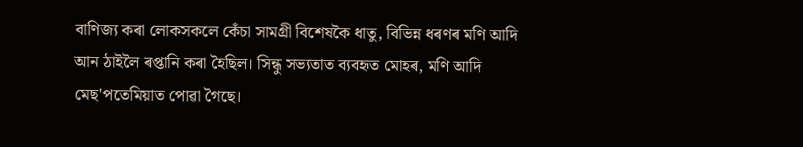বাণিজ্য কৰা লোকসকলে কেঁচা সামগ্ৰী বিশেষকৈ ধাতু, বিভিন্ন ধৰণৰ মণি আদি আন ঠাইলৈ ৰপ্তানি কৰা হৈছিল। সিন্ধু সভ্যতাত ব্যবহৃত মোহৰ, মণি আদি মেছ'পতেমিয়াত পোৱা গৈছে।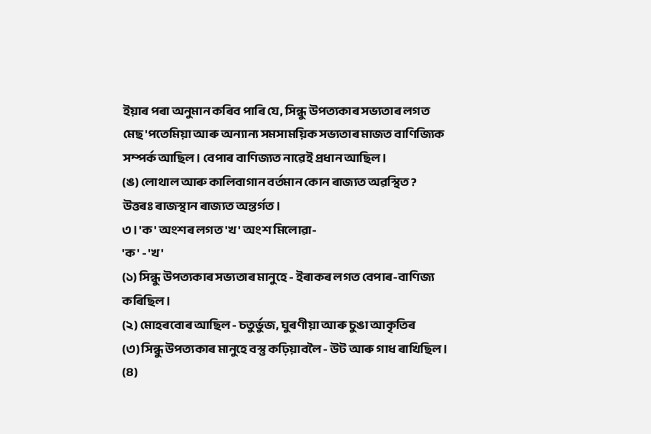ইয়াৰ পৰা অনুমান কৰিব পাৰি যে, সিন্ধু উপত্যকাৰ সভ্যতাৰ লগত মেছ'পতেমিয়া আৰু অন্যান্য সমসাময়িক সভ্যতাৰ মাজত বাণিজ্যিক সম্পৰ্ক আছিল। বেপাৰ বাণিজ্যত নাৱেই প্ৰধান আছিল।
(ঙ) লোথাল আৰু কালিবাগান বৰ্তমান কোন ৰাজ্যত অৱস্থিত?
উত্তৰঃ ৰাজস্থান ৰাজ্যত অন্তৰ্গত।
৩। 'ক' অংশৰ লগত 'খ' অংশ মিলোৱা-
'ক' - 'খ'
(১) সিন্ধু উপত্যকাৰ সভ্যতাৰ মানুহে - ইৰাকৰ লগত বেপাৰ-বাণিজ্য কৰিছিল।
(২) মোহৰবোৰ আছিল - চতুৰ্ভুজ, ঘুৰণীয়া আৰু চুঙা আকৃতিৰ
(৩) সিন্ধু উপত্যকাৰ মানুহে বস্তু কঢ়িয়াবলৈ - উট আৰু গাধ ৰাখিছিল।
(৪)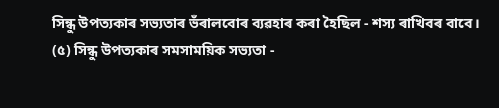সিন্ধু উপত্যকাৰ সভ্যতাৰ ভঁৰালবোৰ ব্যৱহাৰ কৰা হৈছিল - শস্য ৰাখিবৰ বাবে।
(৫) সিন্ধু উপত্যকাৰ সমসাময়িক সভ্যতা -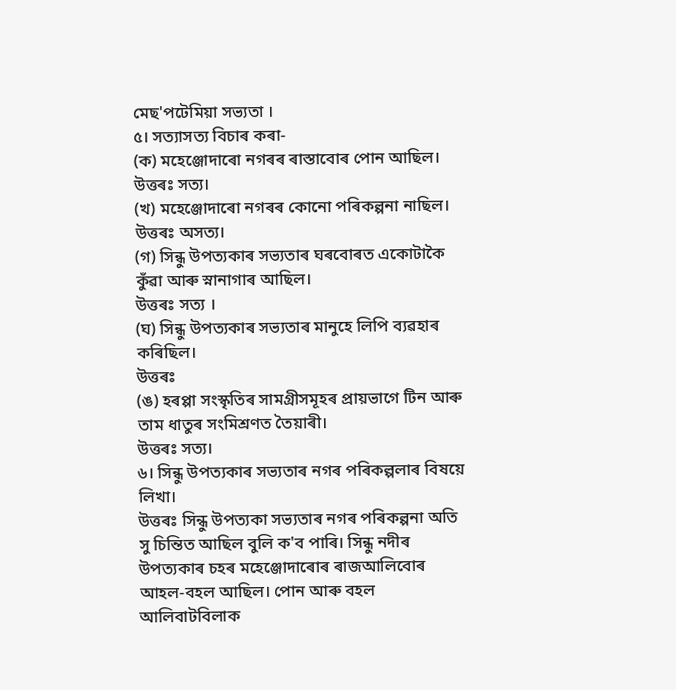মেছ'পটেমিয়া সভ্যতা ।
৫। সত্যাসত্য বিচাৰ কৰা-
(ক) মহেঞ্জোদাৰো নগৰৰ ৰাস্তাবোৰ পোন আছিল।
উত্তৰঃ সত্য।
(খ) মহেঞ্জোদাৰো নগৰৰ কোনো পৰিকল্পনা নাছিল।
উত্তৰঃ অসত্য।
(গ) সিন্ধু উপত্যকাৰ সভ্যতাৰ ঘৰবোৰত একোটাকৈ কুঁৱা আৰু স্নানাগাৰ আছিল।
উত্তৰঃ সত্য ।
(ঘ) সিন্ধু উপত্যকাৰ সভ্যতাৰ মানুহে লিপি ব্যৱহাৰ কৰিছিল।
উত্তৰঃ
(ঙ) হৰপ্পা সংস্কৃতিৰ সামগ্ৰীসমূহৰ প্ৰায়ভাগে টিন আৰু তাম ধাতুৰ সংমিশ্ৰণত তৈয়াৰী।
উত্তৰঃ সত্য।
৬। সিন্ধু উপত্যকাৰ সভ্যতাৰ নগৰ পৰিকল্পলাৰ বিষয়ে লিখা।
উত্তৰঃ সিন্ধু উপত্যকা সভ্যতাৰ নগৰ পৰিকল্পনা অতি সু চিন্তিত আছিল বুলি ক'ব পাৰি। সিন্ধু নদীৰ উপত্যকাৰ চহৰ মহেঞ্জোদাৰোৰ ৰাজআলিবোৰ আহল-বহল আছিল। পোন আৰু বহল আলিবাটবিলাক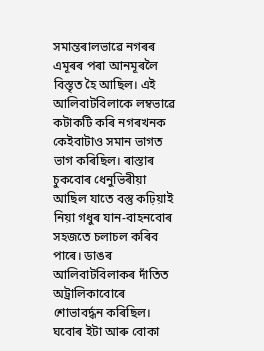সমান্তৰালভাৱে নগৰৰ এমূৰৰ পৰা আনমূৰলৈ বিস্তৃত হৈ আছিল। এই আলিবাটবিলাকে লম্বভাৱে কটাকটি কৰি নগৰখনক কেইবাটাও সমান ভাগত ভাগ কৰিছিল। ৰাস্তাৰ চুকবোৰ ধেনুভিৰীয়া আছিল যাতে বস্তু কঢ়িয়াই নিয়া গধুৰ যান-বাহনবোৰ সহজতে চলাচল কৰিব পাৰে। ডাঙৰ আলিবাটবিলাকৰ দাঁতিত অট্ৰালিকাবোৰে শোভাবৰ্দ্ধন কৰিছিল। ঘবোৰ ইটা আৰু বোকা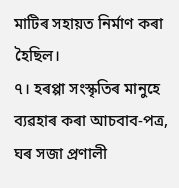মাটিৰ সহায়ত নিৰ্মাণ কৰা হৈছিল।
৭। হৰপ্পা সংস্কৃতিৰ মানুহে ব্যৱহাৰ কৰা আচবাব-পত্ৰ, ঘৰ সজা প্ৰণালী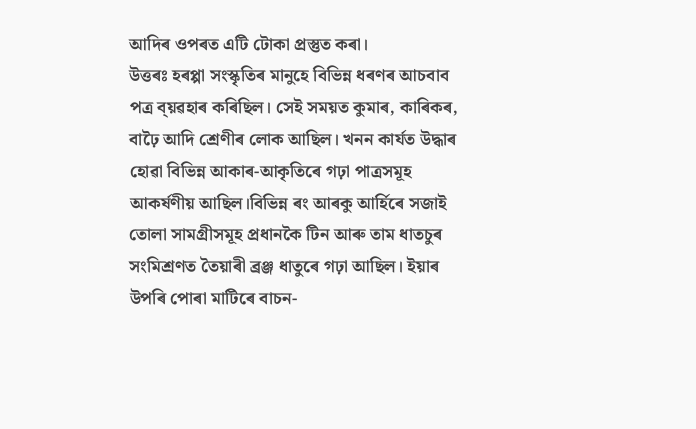আদিৰ ওপৰত এটি টোকা প্ৰস্তুত কৰা।
উত্তৰঃ হৰপ্পা সংস্কৃতিৰ মানুহে বিভিন্ন ধৰণৰ আচবাব পত্ৰ ব্য়ৱহাৰ কৰিছিল। সেই সময়ত কুমাৰ, কাৰিকৰ, বাঢ়ৈ আদি শ্ৰেণীৰ লোক আছিল। খনন কাৰ্যত উদ্ধাৰ হোৱা বিভিন্ন আকাৰ-আকৃতিৰে গঢ়া পাত্ৰসমূহ আকৰ্ষণীয় আছিল।বিভিন্ন ৰং আৰকু আৰ্হিৰে সজাই তোলা সামগ্ৰীসমূহ প্ৰধানকৈ টিন আৰু তাম ধাতচুৰ সংমিশ্ৰণত তৈয়াৰী ব্ৰঞ্জ ধাতুৰে গঢ়া আছিল। ইয়াৰ উপৰি পোৰা মাটিৰে বাচন-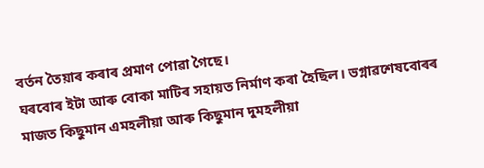বৰ্তন তৈয়াৰ কৰাৰ প্ৰমাণ পোৱা গৈছে।
ঘৰবোৰ ইটা আৰু বোকা মাটিৰ সহায়ত নিৰ্মাণ কৰা হৈছিল। ভগ্নাৱশেষবোৰৰ মাজত কিছুমান এমহলীয়া আৰু কিছুমান দুমহলীয়া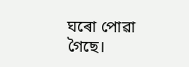ঘৰো পোৱা গৈছে।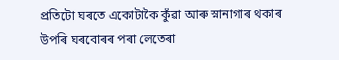প্ৰতিটো ঘৰতে একোটাকৈ কুঁৱা আৰু স্নানাগাৰ থকাৰ উপৰি ঘৰবোৰৰ পৰা লেতেৰা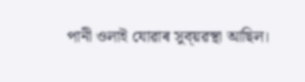পানী ওলাই যোৱাৰ সুব্য়ৱস্থা আছিল।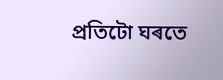প্ৰতিটো ঘৰতে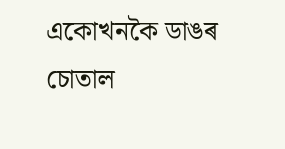একোখনকৈ ডাঙৰ চোতাল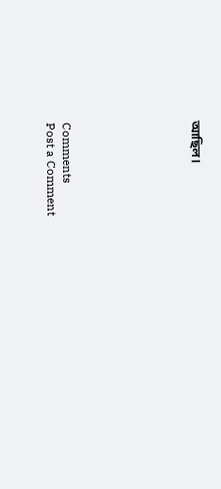আছিল।







Comments
Post a Comment